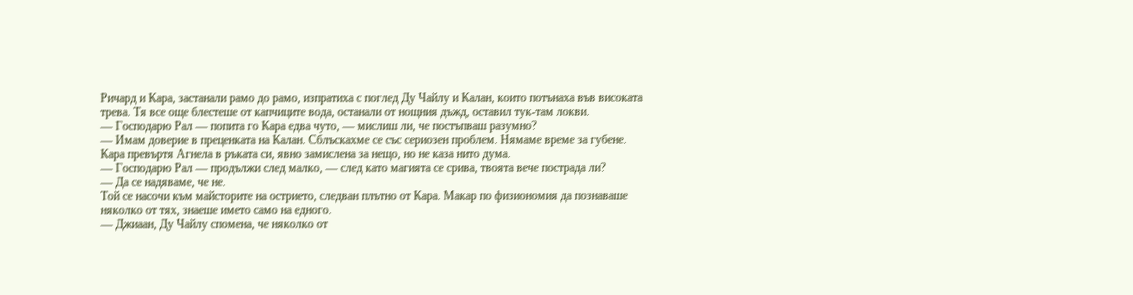Ричард и Кара, застанали рамо до рамо, изпратиха с поглед Ду Чайлу и Калан, които потънаха във високата трева. Тя все още блестеше от капчиците вода, останали от нощния дъжд, оставил тук-там локви.
— Господарю Рал — попита го Кара едва чуто, — мислиш ли, че постъпваш разумно?
— Имам доверие в преценката на Калан. Сблъскахме се със сериозен проблем. Нямаме време за губене.
Кара превъртя Агнела в ръката си, явно замислена за нещо, но не каза нито дума.
— Господарю Рал — продължи след малко, — след като магията се срива, твоята вече пострада ли?
— Да се надяваме, че не.
Той се насочи към майсторите на острието, следван плътно от Кара. Макар по физиономия да познаваше няколко от тях, знаеше името само на едного.
— Джиаан, Ду Чайлу спомена, че няколко от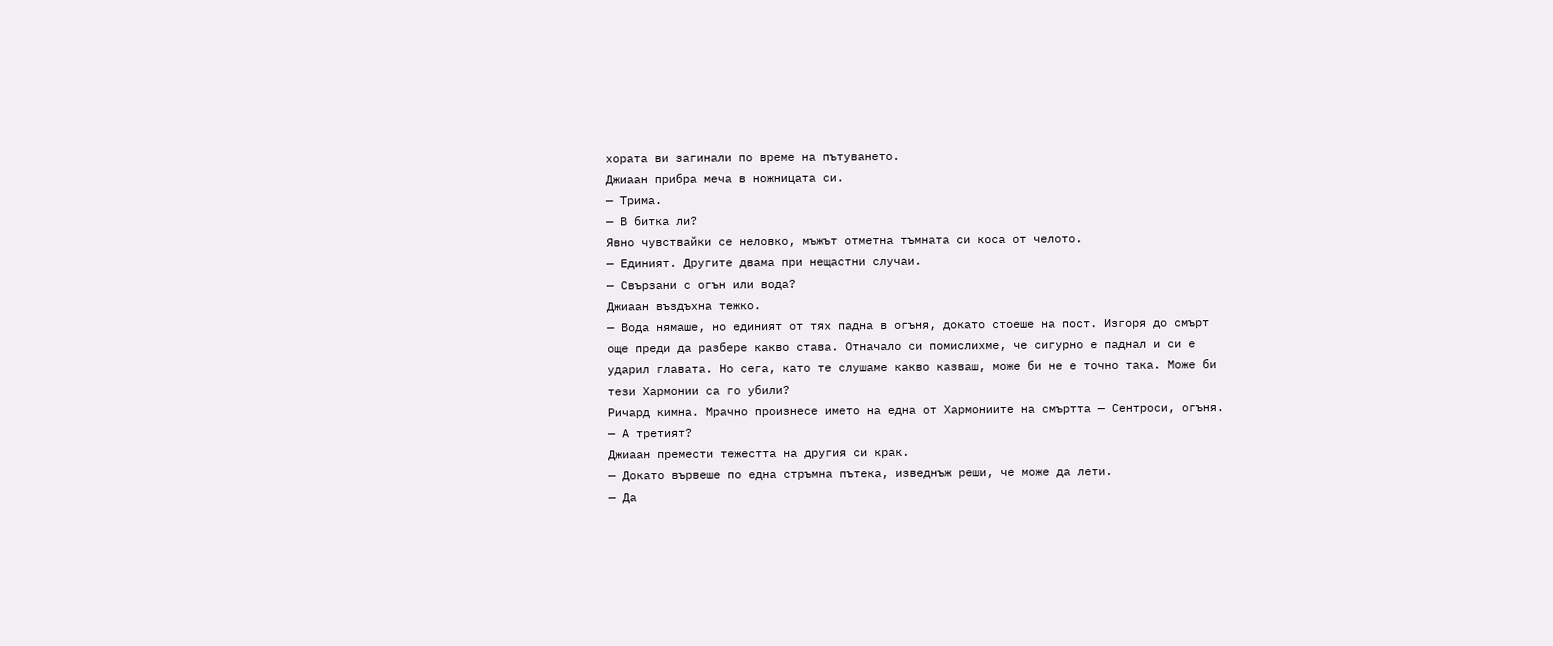хората ви загинали по време на пътуването.
Джиаан прибра меча в ножницата си.
— Трима.
— В битка ли?
Явно чувствайки се неловко, мъжът отметна тъмната си коса от челото.
— Единият. Другите двама при нещастни случаи.
— Свързани с огън или вода?
Джиаан въздъхна тежко.
— Вода нямаше, но единият от тях падна в огъня, докато стоеше на пост. Изгоря до смърт още преди да разбере какво става. Отначало си помислихме, че сигурно е паднал и си е ударил главата. Но сега, като те слушаме какво казваш, може би не е точно така. Може би тези Хармонии са го убили?
Ричард кимна. Мрачно произнесе името на една от Хармониите на смъртта — Сентроси, огъня.
— А третият?
Джиаан премести тежестта на другия си крак.
— Докато вървеше по една стръмна пътека, изведнъж реши, че може да лети.
— Да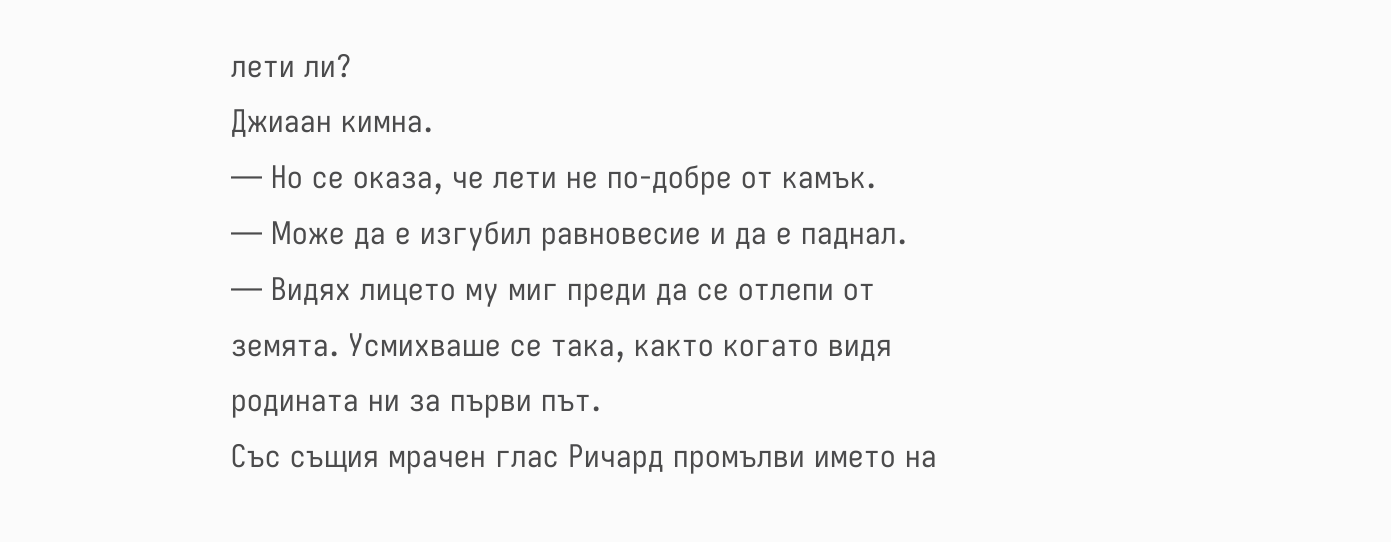лети ли?
Джиаан кимна.
— Но се оказа, че лети не по-добре от камък.
— Може да е изгубил равновесие и да е паднал.
— Видях лицето му миг преди да се отлепи от земята. Усмихваше се така, както когато видя родината ни за първи път.
Със същия мрачен глас Ричард промълви името на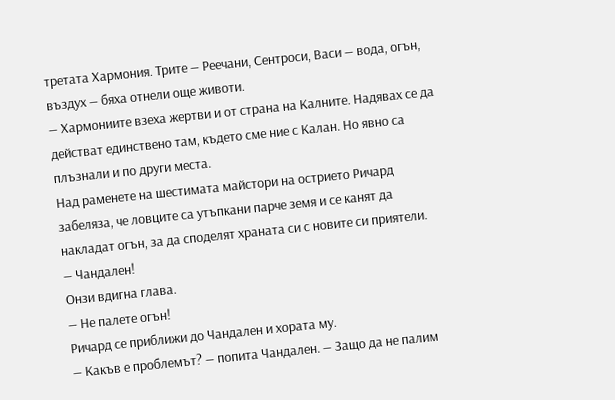третата Хармония. Трите — Реечани, Сентроси, Васи — вода, огън, въздух — бяха отнели още животи.
— Хармониите взеха жертви и от страна на Калните. Надявах се да действат единствено там, където сме ние с Калан. Но явно са плъзнали и по други места.
Над раменете на шестимата майстори на острието Ричард забеляза, че ловците са утъпкани парче земя и се канят да накладат огън, за да споделят храната си с новите си приятели.
— Чандален!
Онзи вдигна глава.
— Не палете огън!
Ричард се приближи до Чандален и хората му.
— Какъв е проблемът? — попита Чандален. — Защо да не палим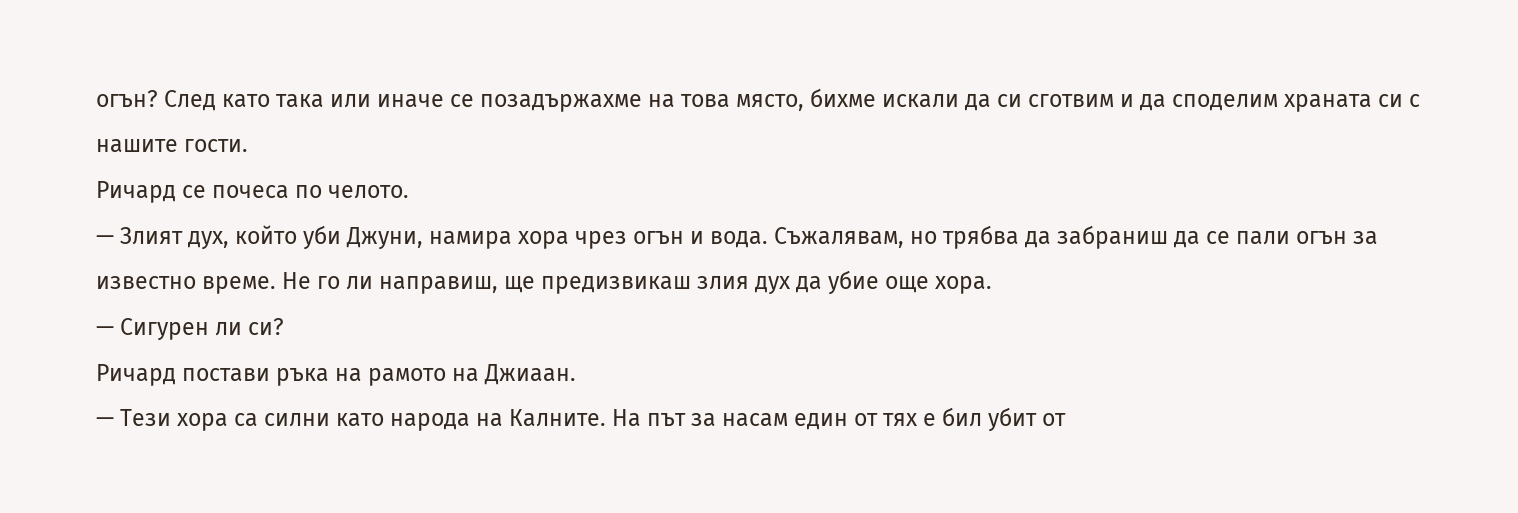огън? След като така или иначе се позадържахме на това място, бихме искали да си сготвим и да споделим храната си с нашите гости.
Ричард се почеса по челото.
— Злият дух, който уби Джуни, намира хора чрез огън и вода. Съжалявам, но трябва да забраниш да се пали огън за известно време. Не го ли направиш, ще предизвикаш злия дух да убие още хора.
— Сигурен ли си?
Ричард постави ръка на рамото на Джиаан.
— Тези хора са силни като народа на Калните. На път за насам един от тях е бил убит от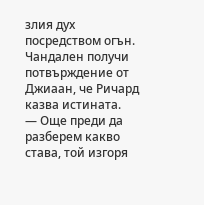злия дух посредством огън.
Чандален получи потвърждение от Джиаан, че Ричард казва истината.
— Още преди да разберем какво става, той изгоря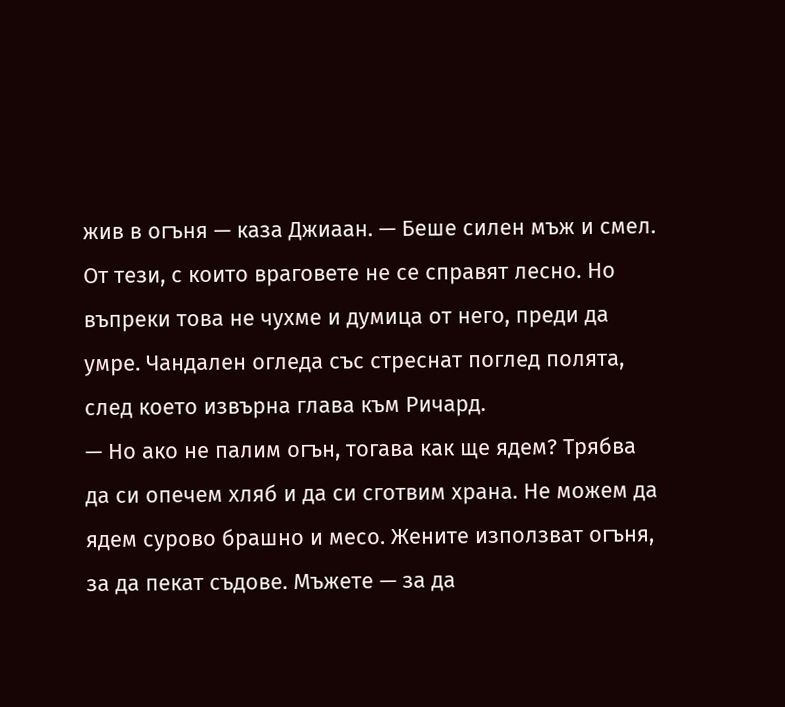жив в огъня — каза Джиаан. — Беше силен мъж и смел. От тези, с които враговете не се справят лесно. Но въпреки това не чухме и думица от него, преди да умре. Чандален огледа със стреснат поглед полята, след което извърна глава към Ричард.
— Но ако не палим огън, тогава как ще ядем? Трябва да си опечем хляб и да си сготвим храна. Не можем да ядем сурово брашно и месо. Жените използват огъня, за да пекат съдове. Мъжете — за да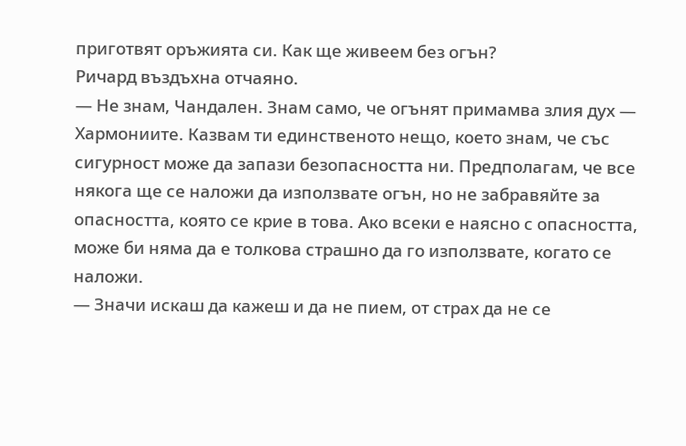приготвят оръжията си. Как ще живеем без огън?
Ричард въздъхна отчаяно.
— Не знам, Чандален. Знам само, че огънят примамва злия дух — Хармониите. Казвам ти единственото нещо, което знам, че със сигурност може да запази безопасността ни. Предполагам, че все някога ще се наложи да използвате огън, но не забравяйте за опасността, която се крие в това. Ако всеки е наясно с опасността, може би няма да е толкова страшно да го използвате, когато се наложи.
— Значи искаш да кажеш и да не пием, от страх да не се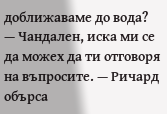доближаваме до вода?
— Чандален, иска ми се да можех да ти отговоря на въпросите. — Ричард обърса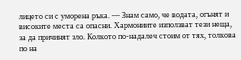лицето си с уморена ръка. — Знам само, че водата, огънят и високите места са опасни. Хармониите използват тези неща, за да причинят зло. Колкото по-надалеч стоим от тях, толкова по на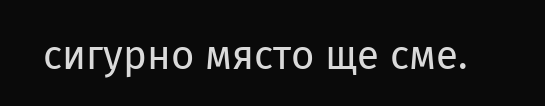сигурно място ще сме.